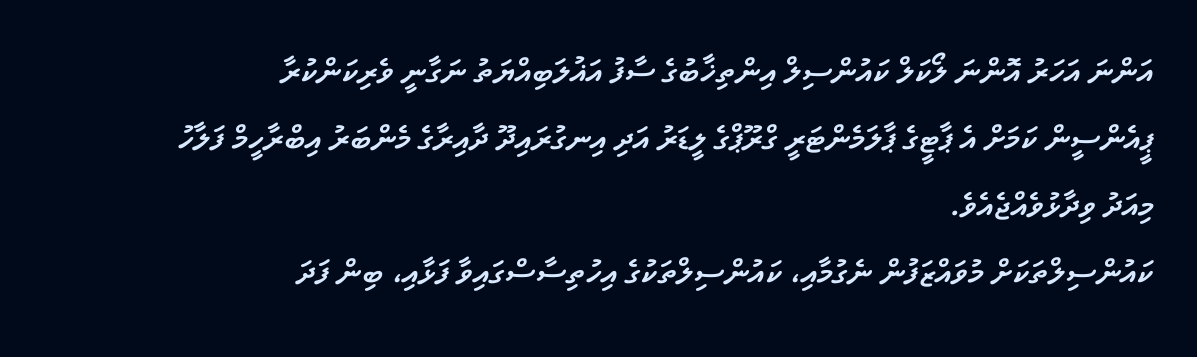އަންނަ އަހަރު އޮންނަ ލޯކަލް ކައުންސިލް އިންތިޚާބުގެ ސާފު އަޣުލަބިއްޔަތު ނަގާނީ ވެރިކަންކުރާ ޕީއެންސީން ކަމަށް އެ ޕާޓީގެ ޕާލަމެންޓަރީ ގްރޫޕްގެ ލީޑަރު އަދި އިނގުރައިދޫ ދާއިރާގެ މެންބަރު އިބްރާހީމް ފަލާހު މިއަދު ވިދާޅުވެއްޖެއެވެ.
ކައުންސިލްތަކަށް މުވައްޒަފުން ނެގުމާއި، ކައުންސިލްތަކުގެ އިހުތިސާސްގައިވާ ފަޅާއި، ބިން ފަދަ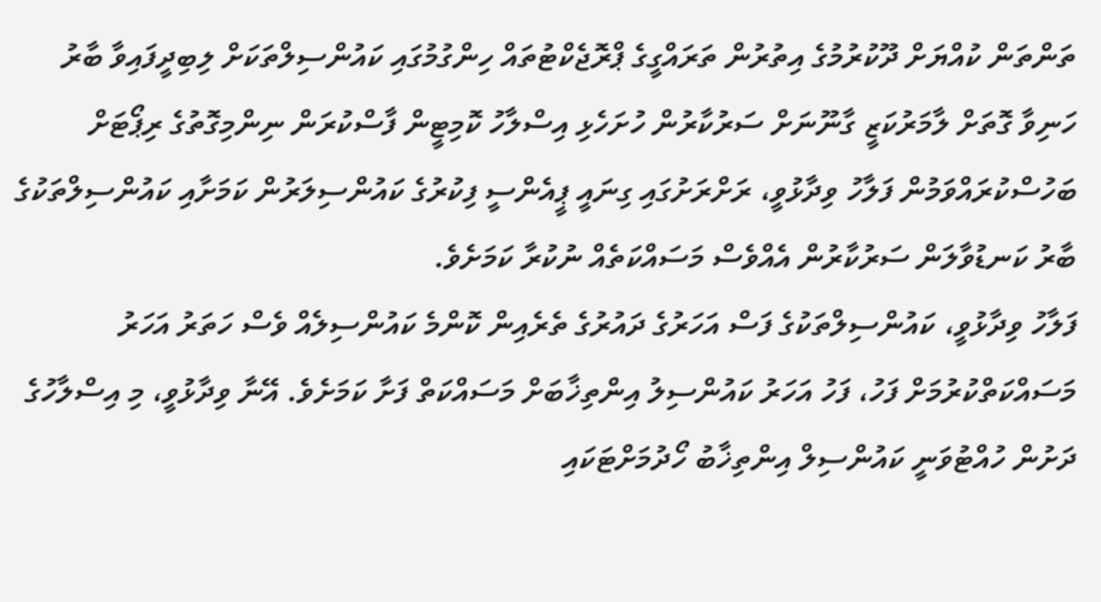ތަންތަން ކުއްޔަށް ދޫކުރުމުގެ އިތުރުން ތަރައްގީގެ ޕްރޮޖެކްޓުތައް ހިންގުމުގައި ކައުންސިލްތަކަށް ލިބިދީފައިވާ ބާރު ހަނިވާ ގޮތަށް ލާމަރުކަޒީ ގާނޫނަށް ސަރުކާރުން ހުށަހެޅި އިސްލާހު ކޮމިޓީން ފާސްކުރަން ނިންމިގޮތުގެ ރިޕޯޓަށް ބަހުސްކުރައްވަމުން ފަލާހު ވިދާޅުވީ، ރަށްރަށުގައި ގިނައީ ޕީއެންސީ ފިކުރުގެ ކައުންސިލަރުން ކަމަށާއި ކައުންސިލްތަކުގެ ބާރު ކަނޑުވާލަން ސަރުކާރުން އެއްވެސް މަސައްކަތެއް ނުކުރާ ކަމަށެވެ.
ފަލާހު ވިދާޅުވީ، ކައުންސިލްތަކުގެ ފަސް އަހަރުގެ ދައުރުގެ ތެރެއިން ކޮންމެ ކައުންސިލެއް ވެސް ހަތަރު އަހަރު މަސައްކަތްކުރުމަށް ފަހު، ފަހު އަހަރު ކައުންސިލު އިންތިޚާބަށް މަސައްކަތް ފަށާ ކަމަށެވެ. އޭނާ ވިދާޅުވީ، މި އިސްލާހުގެ ދަށުން ހުއްޓުވަނީ ކައުންސިލް އިންތިޚާބު ހޯދުމަށްޓަކައި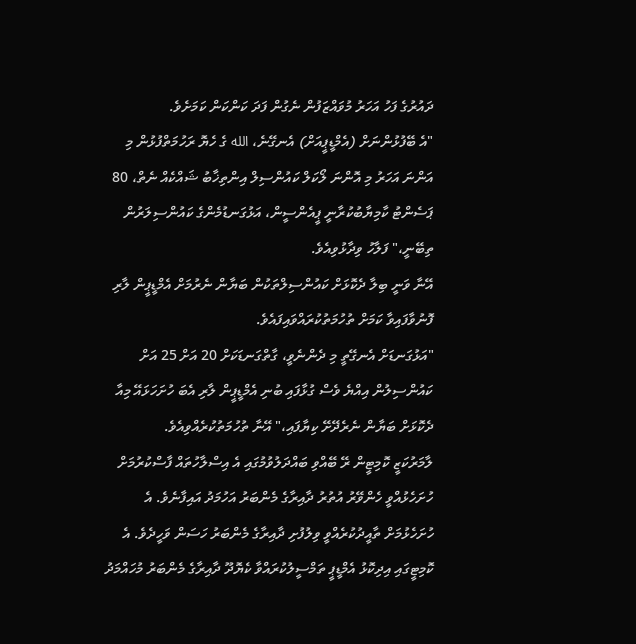ދައުރުގެ ފަހު އަހަރު މުވައްޒަފުން ނެގުން ފަދަ ކަންކަން ކަމަށެވެ.
"އެ ބޭފުޅުންނަށް (އެމްޑީޕީއަށް) އެނގޭނެ، الله ގެ ހެޔޮ ރަހުމަތްފުޅުން މި އަންނަ އަހަރު މި އޮންނަ ލޯކަލް ކައުންސިލް އިންތިޚާބު ޝައްކެއް ނެތް، 80 ޕަސެންޓު ކާމިޔާބުކުރާނީ ޕީއެންސީން، އަޅުގަނޑުމެންގެ ކައުންސިލަރުން ތިބޭނީ،" ފަލާހު ވިދާޅުވިއެވެ.
އޭނާ ވަނީ ބިލާ ދެކޮޅަށް ކައުންސިލްތަކުން ބަޔާން ނެރުމަށް އެމްޑީޕީން ލާރި ފޮނުވާފައިވާ ކަމަށް ތުހުމަތުކުރައްވައިފައެވެ.
"އަޅުގަނޑަށް އެނގޭތީ މި ދެންނެވީ، ގާތްގަނޑަކަށް 20 އަށް 25 އަށް ކައުންސިލުން އިއްޔެ ވެސް ގުޅާފައި ބުނި އެމްޑީޕީން ލާރި އެބަ ހުށަހަޅައޭ މިއާ ދެކޮޅަށް ބަޔާން ނެރެދޭށޭ ކިޔާފައި،" އޭނާ ތުހުމަތުކުރެއްވިއެވެ.
ލާމަރުކަޒީ ކޮމިޓީން ރޭ ބޭއްވި ބައްދަލުވުމުގައި އެ އިސްލާހުތައް ފާސްކުރުމަށް ހުށަހެޅުއްވީ ހެންވޭރު އުތުރު ދާއިރާގެ މެންބަރު އަހުމަދު އައިފާނެވެ. އެ ހުށަހެޅުމަށް ތާއީދުކުރެއްވީ ވިލުފުށި ދާއިރާގެ މެންބަރު ހަސަން ވަހީދެވެ. އެ ކޮމިޓީގައި އިދިކޮޅު އެމްޑީޕީ ތަމްސީލުކުރައްވާ ކެޔޮދޫ ދާއިރާގެ މެންބަރު މުހައްމަދު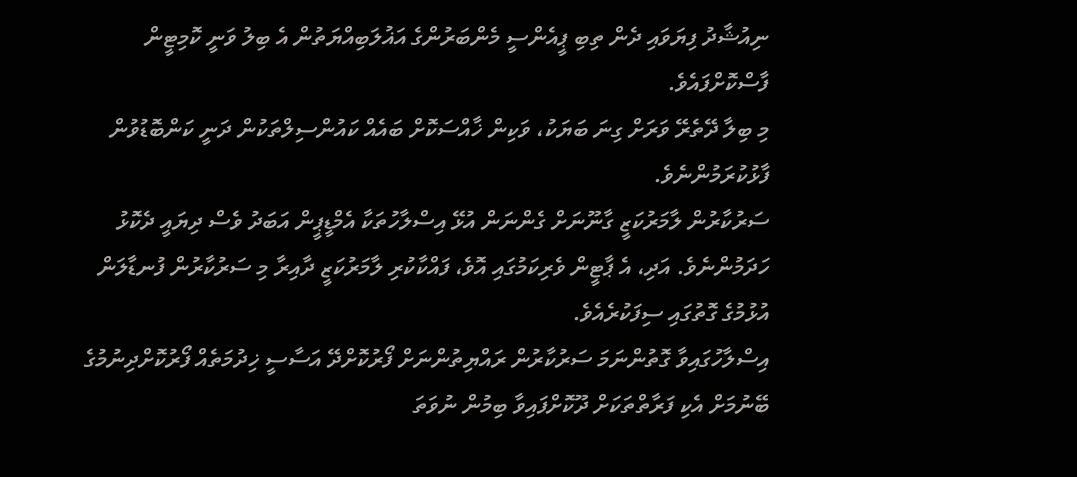ނިއުޝާދު ފިޔަވައި ދެން ތިބި ޕީއެންސީ މެންބަރުންގެ އަޣުލަބިއްޔަތުން އެ ބިލު ވަނީ ކޮމިޓީން ފާސްކޮށްފައެވެ.
މި ބިލާ ދޭތެރޭ ވަރަށް ގިނަ ބަޔަކު، ވަކިން ޚާއްސަކޮށް ބައެއް ކައުންސިލްތަކުން ދަނީ ކަންބޮޑުވުން ފާޅުކުރަމުންނެވެ.
ސަރުކާރުން ލާމަރުކަޒީ ގާނޫނަށް ގެންނަން އުޅޭ އިސްލާހުތަކާ އެމްޑީޕީން އަބަދު ވެސް ދިޔައީ ދެކޮޅު ހަދަމުންނެވެ. އަދި، އެ ޕާޓީން ވެރިކަމުގައި އޮވެ، ފައްކާކުރި ލާމަރުކަޒީ ދާއިރާ މި ސަރުކާރުން ފުނޑާލަން އުޅުމުގެ ގޮތުގައި ސިފަކުރެއެވެ.
އިސްލާހުގައިވާ ގޮތުންނަމަ ސަރުކާރުން ރައްޔިތުންނަށް ފޯރުކޮށްދޭ އަސާސީ ޚިދުމަތެއް ފޯރުކޮށްދިނުމުގެ ބޭނުމަށް އެކި ފަރާތްތަކަށް ދޫކޮށްފައިވާ ބިމުން ނުވަތަ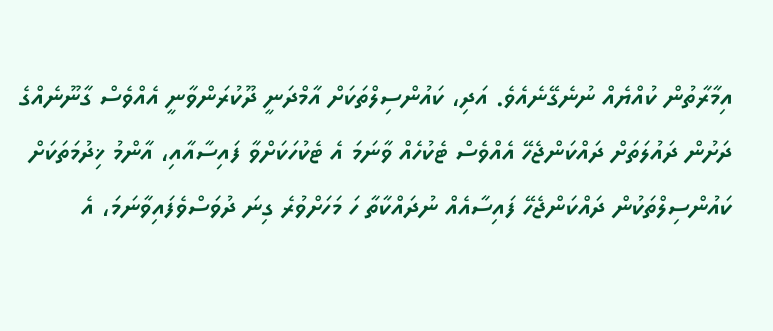އިމާރާތުން ކުއްޔެއް ނުނެގޭނެއެވެ. އަދި، ކައުންސިލްތަކަށް އާމްދަނީ ދޫކުރަންވާނީ އެއްވެސް ގާނޫނެއްގެ ދަށުން ދައުލަތަށް ދައްކަންޖެހޭ އެއްވެސް ޓެކުހެއް ވާނަމަ އެ ޓެކުހަކަށްވާ ފައިސާއާއި، އާންމު ޚިދުމަތަކަށް ކައުންސިލްތަކުން ދައްކަންޖެހޭ ފައިސާއެއް ނުދައްކާތާ ހަ މަހަށްވުރެ ގިނަ ދުވަސްވެފައިވާނަމަ، އެ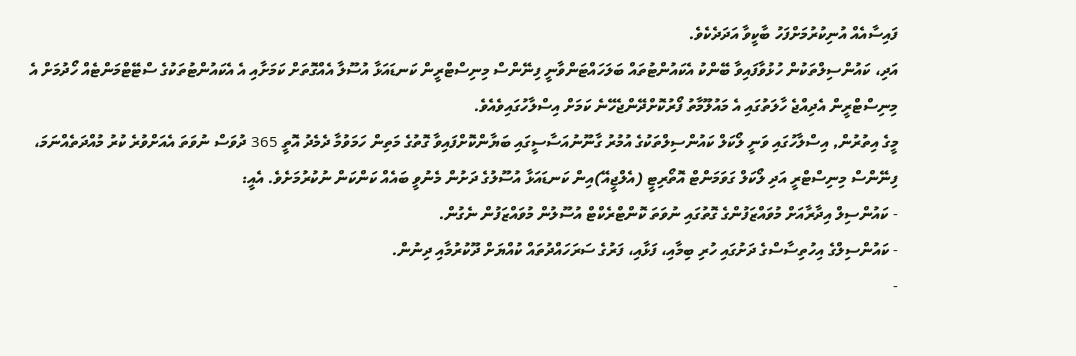ފައިސާއެއް އުނިކުރުމަށްފަހު ބާކީވާ އަދަދެކެވެ.
އަދި، ކައުންސިލްތަކުން ހުޅުވާފައިވާ ބޭންކު އެކައުންޓުތައް ބަލަހައްޓަންވާނީ ފިނޭންސް މިނިސްޓްރީން ކަނޑައަޅާ އުސޫލާ އެއްގޮތަށް ކަމަށާއި އެ އެކައުންޓުތަކުގެ ސްޓޭޓްމަންޓެއް ހޯދުމަށް އެ މިނިސްޓްރީން އެދިއްޖެ ހާލަތުގައި އެ މައުލޫމާތު ފޯރުކޮށްދޭންޖެހޭނެ ކަމަށް އިސްލާހުގައިވެއެވެ.
މީގެ އިތުރުން, އިސްލާހުގައި ވަނީ ލޯކަލް ކައުންސިލްތަކުގެ އުމުރު ގާނޫނުއަސާސީގައި ބަޔާންކޮށްފައިވާ ގޮތުގެ މަތިން ހަމަވުމާ ދެމެދު އޮތީ 365 ދުވަސް ނުވަތަ އެއަށްވުރެ ކުރު މުއްދަތެއްނަމަ، ފިނޭންސް މިނިސްޓްރީ އަދި ލޯކަލް ގަވަމަންޓް އޮތޯރިޓީ (އެލްޖީއޭ)އިން ކަނޑައަޅާ އުސޫލުގެ ދަށުން މެނުވީ ބައެއް ކަންކަން ނުކުރުމަށެވެ. އެއީ:
- ކައުންސިލް އިދާރާއަށް މުވައްޒަފުންގެ ގޮތުގައި ނުވަތަ ކޮންޓްރެކްޓް އުސޫލުން މުވައްޒަފުން ނެގުން.
- ކައުންސިލްގެ އިހުތިސާސްގެ ދަށުގައި ހުރި ބިމާއި، ފަޅާއި، ފަރުގެ ސަރަހައްދުތައް ކުއްޔަށް ދޫކުރުމާއި ދިނުން.
-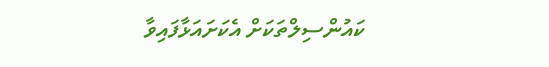ކައުންސިލްތަކަށް އެކަށައަޅާފައިވާ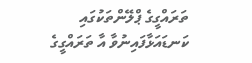ތަރައްގީގެ ޕްލޭންތަކުގައި ކަނޑައަޅާފައިނުވާ އާ ތަރައްގީގެ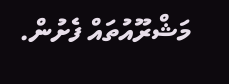މަޝްރޫއުތައް ފެށުން.